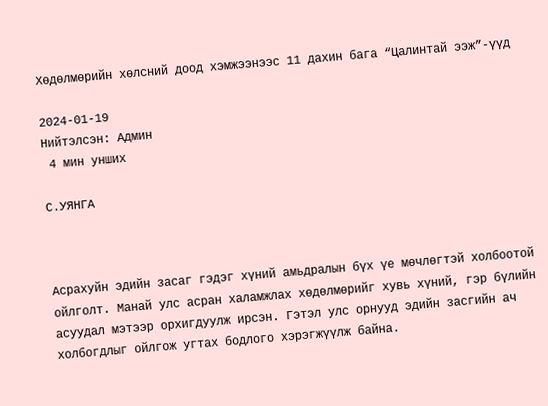Хөдөлмөрийн хөлсний доод хэмжээнээс 11 дахин бага “Цалинтай ээж”-үүд

2024-01-19
Нийтэлсэн: Админ
 4 мин унших

С.УЯНГА



Асрахуйн эдийн засаг гэдэг хүний амьдралын бүх үе мөчлөгтэй холбоотой ойлголт. Манай улс асран халамжлах хөдөлмөрийг хувь хүний, гэр бүлийн асуудал мэтээр орхигдуулж ирсэн. Гэтэл улс орнууд эдийн засгийн ач холбогдлыг ойлгож угтах бодлого хэрэгжүүлж байна.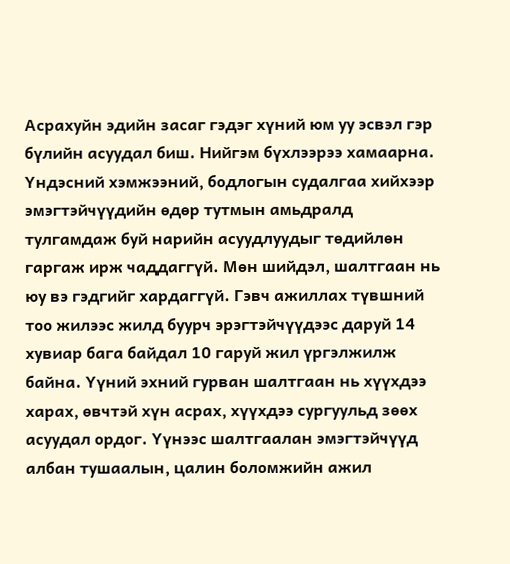Асрахуйн эдийн засаг гэдэг хүний юм уу эсвэл гэр бүлийн асуудал биш. Нийгэм бүхлээрээ хамаарна. Үндэсний хэмжээний, бодлогын судалгаа хийхээр эмэгтэйчүүдийн өдөр тутмын амьдралд тулгамдаж буй нарийн асуудлуудыг төдийлөн гаргаж ирж чаддаггүй. Мөн шийдэл, шалтгаан нь юу вэ гэдгийг хардаггүй. Гэвч ажиллах түвшний тоо жилээс жилд буурч эрэгтэйчүүдээс даруй 14 хувиар бага байдал 10 гаруй жил үргэлжилж байна. Үүний эхний гурван шалтгаан нь хүүхдээ харах, өвчтэй хүн асрах, хүүхдээ сургуульд зөөх асуудал ордог. Үүнээс шалтгаалан эмэгтэйчүүд албан тушаалын, цалин боломжийн ажил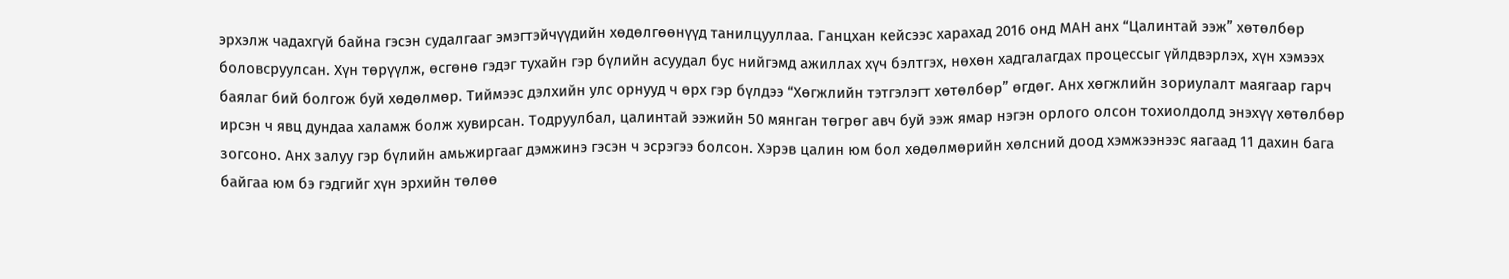эрхэлж чадахгүй байна гэсэн судалгааг эмэгтэйчүүдийн хөдөлгөөнүүд танилцууллаа. Ганцхан кейсээс харахад 2016 онд МАН анх “Цалинтай ээж” хөтөлбөр боловсруулсан. Хүн төрүүлж, өсгөнө гэдэг тухайн гэр бүлийн асуудал бус нийгэмд ажиллах хүч бэлтгэх, нөхөн хадгалагдах процессыг үйлдвэрлэх, хүн хэмээх баялаг бий болгож буй хөдөлмөр. Тиймээс дэлхийн улс орнууд ч өрх гэр бүлдээ “Хөгжлийн тэтгэлэгт хөтөлбөр” өгдөг. Анх хөгжлийн зориулалт маягаар гарч ирсэн ч явц дундаа халамж болж хувирсан. Тодруулбал, цалинтай ээжийн 50 мянган төгрөг авч буй ээж ямар нэгэн орлого олсон тохиолдолд энэхүү хөтөлбөр зогсоно. Анх залуу гэр бүлийн амьжиргааг дэмжинэ гэсэн ч эсрэгээ болсон. Хэрэв цалин юм бол хөдөлмөрийн хөлсний доод хэмжээнээс яагаад 11 дахин бага байгаа юм бэ гэдгийг хүн эрхийн төлөө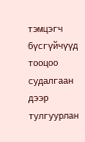тэмцэгч бүсгүйчүүд тооцоо судалгаан дээр тулгуурлан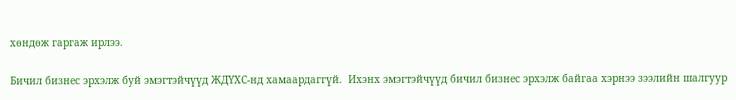хөндөж гаргаж ирлээ.

Бичил бизнес эрхэлж буй эмэгтэйчүүд ЖДҮХС-нд хамаардаггүй.  Ихэнх эмэгтэйчүүд бичил бизнес эрхэлж байгаа хэрнээ зээлийн шалгуур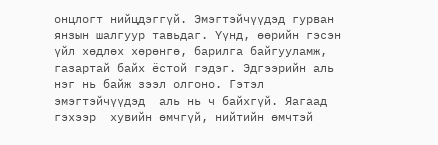онцлогт нийцдэггүй. Эмэгтэйчүүдэд гурван янзын шалгуур тавьдаг. Үүнд, өөрийн гэсэн үйл хөдлөх хөрөнгө, барилга байгууламж, газартай байх ёстой гэдэг. Эдгээрийн аль нэг нь байж зээл олгоно. Гэтэл эмэгтэйчүүдэд  аль нь ч байхгүй. Яагаад гэхээр  хувийн өмчгүй, нийтийн өмчтэй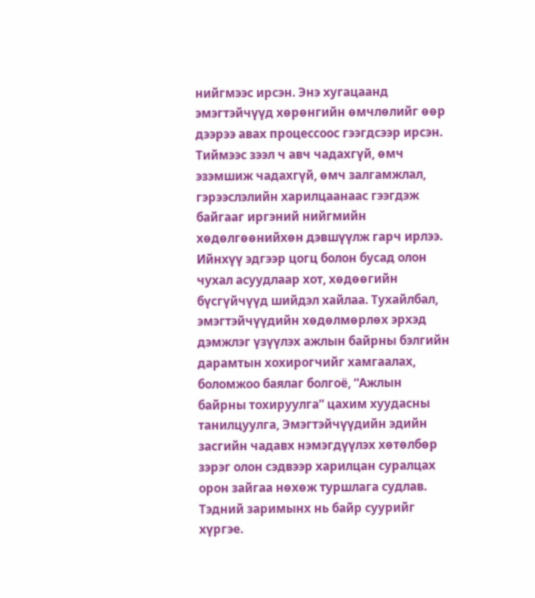нийгмээс ирсэн. Энэ хугацаанд эмэгтэйчүүд хөрөнгийн өмчлөлийг өөр дээрээ авах процессоос гээгдсээр ирсэн. Тиймээс зээл ч авч чадахгүй, өмч эзэмшиж чадахгүй, өмч залгамжлал, гэрээслэлийн харилцаанаас гээгдэж байгааг иргэний нийгмийн хөдөлгөөнийхөн дэвшүүлж гарч ирлээ. Ийнхүү эдгээр цогц болон бусад олон чухал асуудлаар хот, хөдөөгийн бүсгүйчүүд шийдэл хайлаа. Тухайлбал, эмэгтэйчүүдийн хөдөлмөрлөх эрхэд дэмжлэг үзүүлэх ажлын байрны бэлгийн дарамтын хохирогчийг хамгаалах, боломжоо баялаг болгоё, “Ажлын байрны тохируулга” цахим хуудасны танилцуулга, Эмэгтэйчүүдийн эдийн засгийн чадавх нэмэгдүүлэх хөтөлбөр зэрэг олон сэдвээр харилцан суралцах орон зайгаа нөхөж туршлага судлав. Тэдний заримынх нь байр суурийг хүргэе.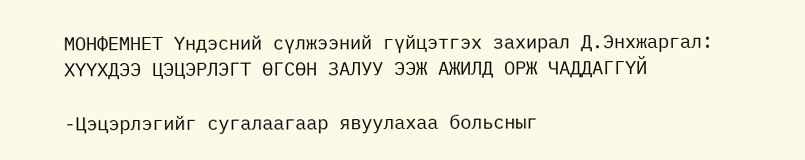МОНФЕМНЕТ Үндэсний сүлжээний гүйцэтгэх захирал Д.Энхжаргал: ХҮҮХДЭЭ ЦЭЦЭРЛЭГТ ӨГСӨН ЗАЛУУ ЭЭЖ АЖИЛД ОРЖ ЧАДДАГГҮЙ

-Цэцэрлэгийг сугалаагаар явуулахаа больсныг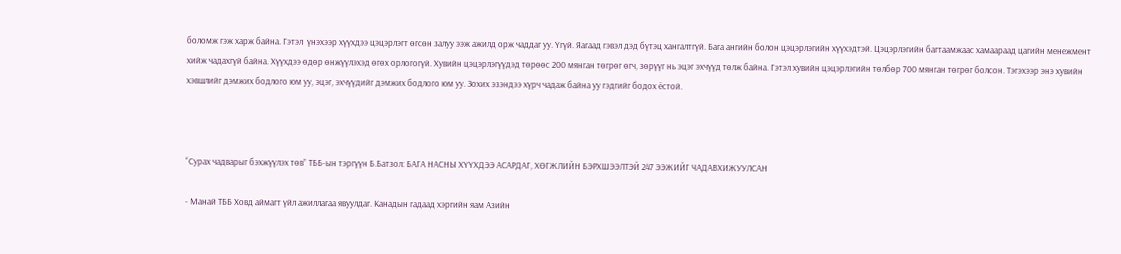боломж гэж харж байна. Гэтэл  үнэхээр хүүхдээ цэцэрлэгт өгсөн залуу ээж ажилд орж чаддаг уу. Үгүй. Яагаад гэвэл дэд бүтэц хангалтгүй. Бага ангийн болон цэцэрлэгийн хүүхэдтэй. Цэцэрлэгийн багтаамжаас хамаараад цагийн менежмент хийж чадахгүй байна. Хүүхдээ өдөр өнжүүлэхэд өгөх орлогогүй. Хувийн цэцэрлэгүүдэд төрөөс 200 мянган төгрөг өгч, зөрүүг нь эцэг эхчүүд төлж байна. Гэтэл хувийн цэцэрлэгийн төлбөр 700 мянган төгрөг болсон. Тэгэхээр энэ хувийн хэвшлийг дэмжих бодлого юм уу, эцэг, эхчүүдийг дэмжих бодлого юм уу. Зохих эзэндээ хүрч чадаж байна уу гэдгийг бодох ёстой.



“Сурах чадварыг бэхжүүлэх төв” ТББ-ын тэргүүн Б.Батзол: БАГА НАСНЫ ХҮҮХДЭЭ АСАРДАГ, ХӨГЖЛИЙН БЭРХШЭЭЛТЭЙ 247 ЭЭЖИЙГ ЧАДАВХИЖУУЛСАН

- Манай ТББ Ховд аймагт үйл ажиллагаа явуулдаг. Канадын гадаад хэргийн яам Азийн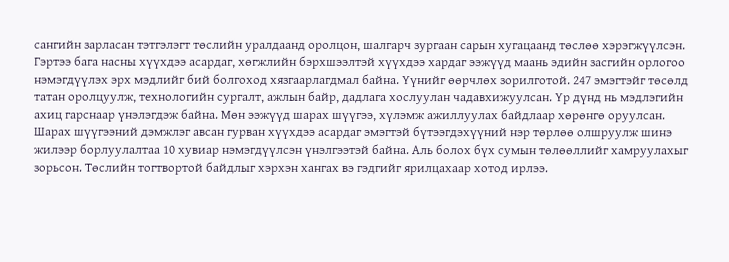сангийн зарласан тэтгэлэгт төслийн уралдаанд оролцон, шалгарч зургаан сарын хугацаанд төслөө хэрэгжүүлсэн. Гэртээ бага насны хүүхдээ асардаг, хөгжлийн бэрхшээлтэй хүүхдээ хардаг ээжүүд маань эдийн засгийн орлогоо нэмэгдүүлэх эрх мэдлийг бий болгоход хязгаарлагдмал байна. Үүнийг өөрчлөх зорилготой. 247 эмэгтэйг төсөлд татан оролцуулж, технологийн сургалт, ажлын байр, дадлага хослуулан чадавхижуулсан. Үр дүнд нь мэдлэгийн ахиц гарснаар үнэлэгдэж байна. Мөн ээжүүд шарах шүүгээ, хүлэмж ажиллуулах байдлаар хөрөнгө оруулсан. Шарах шүүгээний дэмжлэг авсан гурван хүүхдээ асардаг эмэгтэй бүтээгдэхүүний нэр төрлөө олшруулж шинэ жилээр борлуулалтаа 10 хувиар нэмэгдүүлсэн үнэлгээтэй байна. Аль болох бүх сумын төлөөллийг хамруулахыг зорьсон. Төслийн тогтвортой байдлыг хэрхэн хангах вэ гэдгийг ярилцахаар хотод ирлээ.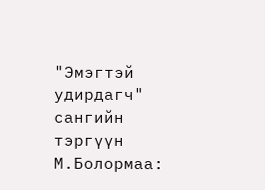"Эмэгтэй удирдагч" сангийн тэргүүн М.Болормаа: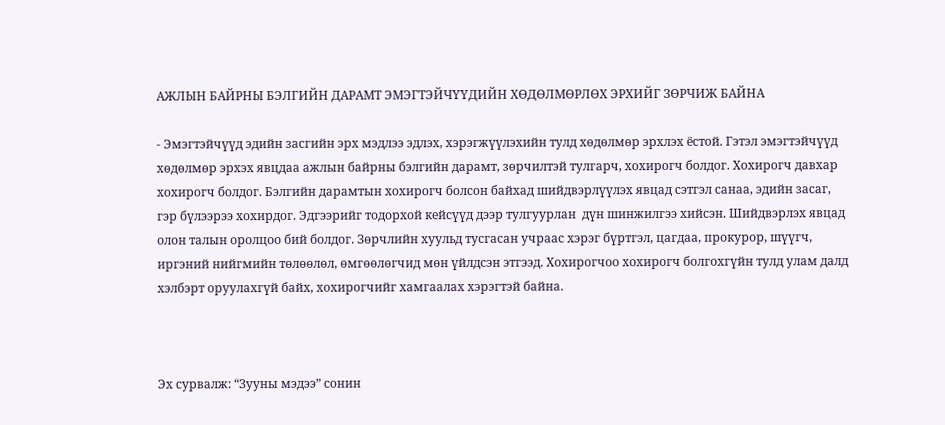АЖЛЫН БАЙРНЫ БЭЛГИЙН ДАРАМТ ЭМЭГТЭЙЧҮҮДИЙН ХӨДӨЛМӨРЛӨХ ЭРХИЙГ ЗӨРЧИЖ БАЙНА

- Эмэгтэйчүүд эдийн засгийн эрх мэдлээ эдлэх, хэрэгжүүлэхийн тулд хөдөлмөр эрхлэх ёстой. Гэтэл эмэгтэйчүүд хөдөлмөр эрхэх явцдаа ажлын байрны бэлгийн дарамт, зөрчилтэй тулгарч, хохирогч болдог. Хохирогч давхар  хохирогч болдог. Бэлгийн дарамтын хохирогч болсон байхад шийдвэрлүүлэх явцад сэтгэл санаа, эдийн засаг, гэр бүлээрээ хохирдог. Эдгээрийг тодорхой кейсүүд дээр тулгуурлан  дүн шинжилгээ хийсэн. Шийдвэрлэх явцад олон талын оролцоо бий болдог. Зөрчлийн хуульд тусгасан учраас хэрэг бүртгэл, цагдаа, прокурор, шүүгч, иргэний нийгмийн төлөөлөл, өмгөөлөгчид мөн үйлдсэн этгээд. Хохирогчоо хохирогч болгохгүйн тулд улам далд хэлбэрт оруулахгүй байх, хохирогчийг хамгаалах хэрэгтэй байна.



Эх сурвалж: “Зууны мэдээ” сонин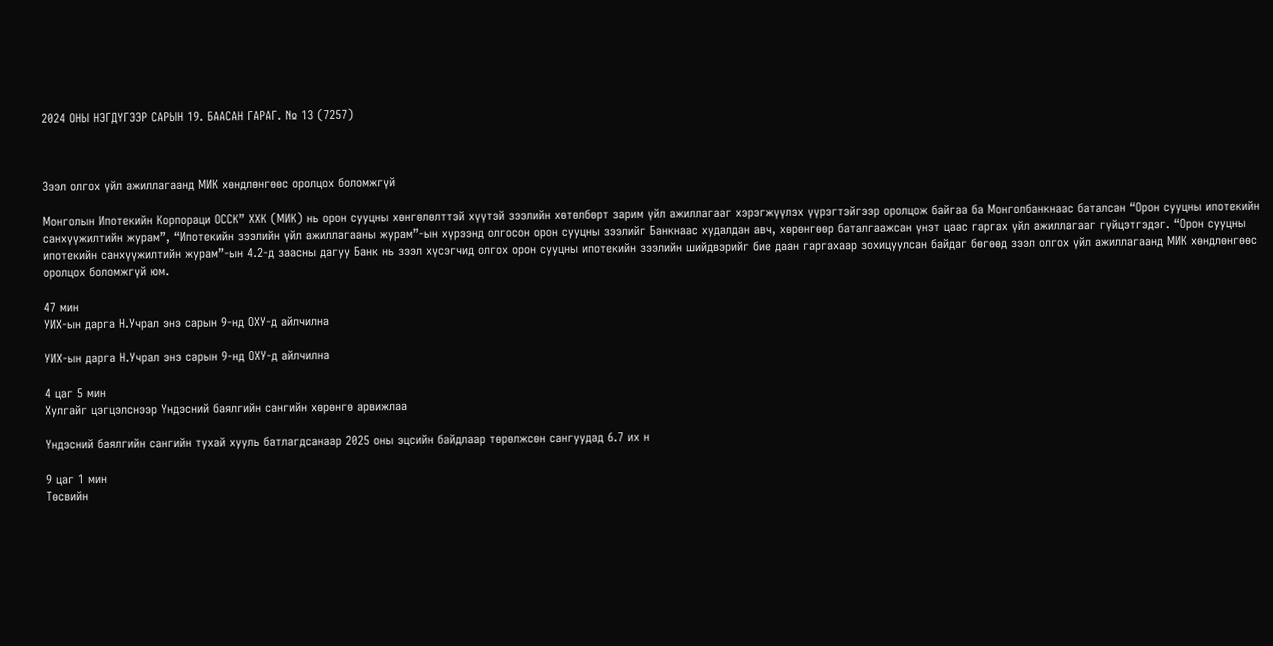2024 ОНЫ НЭГДҮГЭЭР САРЫН 19. БААСАН ГАРАГ. № 13 (7257)



Зээл олгох үйл ажиллагаанд МИК хөндлөнгөөс оролцох боломжгүй

Монголын Ипотекийн Корпораци ОССК” ХХК (МИК) нь орон сууцны хөнгөлөлттэй хүүтэй зээлийн хөтөлбөрт зарим үйл ажиллагааг хэрэгжүүлэх үүрэгтэйгээр оролцож байгаа ба Монголбанкнаас баталсан “Орон сууцны ипотекийн санхүүжилтийн журам”, “Ипотекийн зээлийн үйл ажиллагааны журам”-ын хүрээнд олгосон орон сууцны зээлийг Банкнаас худалдан авч, хөрөнгөөр баталгаажсан үнэт цаас гаргах үйл ажиллагааг гүйцэтгэдэг. “Орон сууцны ипотекийн санхүүжилтийн журам”-ын 4.2-д заасны дагуу Банк нь зээл хүсэгчид олгох орон сууцны ипотекийн зээлийн шийдвэрийг бие даан гаргахаар зохицуулсан байдаг бөгөөд зээл олгох үйл ажиллагаанд МИК хөндлөнгөөс оролцох боломжгүй юм.

47 мин
УИХ-ын дарга Н.Учрал энэ сарын 9-нд ОХУ-д айлчилна

УИХ-ын дарга Н.Учрал энэ сарын 9-нд ОХУ-д айлчилна

4 цаг 5 мин
Хулгайг цэгцэлснээр Үндэсний баялгийн сангийн хөрөнгө арвижлаа

Үндэсний баялгийн сангийн тухай хууль батлагдсанаар 2025 оны эцсийн байдлаар төрөлжсөн сангуудад 6.7 их н

9 цаг 1 мин
Төсвийн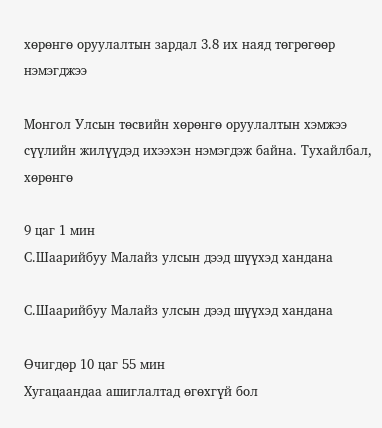хөрөнгө оруулалтын зардал 3.8 их наяд төгрөгөөр  нэмэгджээ

Монгол Улсын төсвийн хөрөнгө оруулалтын хэмжээ сүүлийн жилүүдэд ихээхэн нэмэгдэж байна. Тухайлбал, хөрөнгө

9 цаг 1 мин
С.Шаарийбуу Малайз улсын дээд шүүхэд хандана

С.Шаарийбуу Малайз улсын дээд шүүхэд хандана

Өчигдөр 10 цаг 55 мин
Хугацаандаа ашиглалтад өгөхгүй бол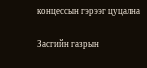концессын гэрээг цуцална

Засгийн газрын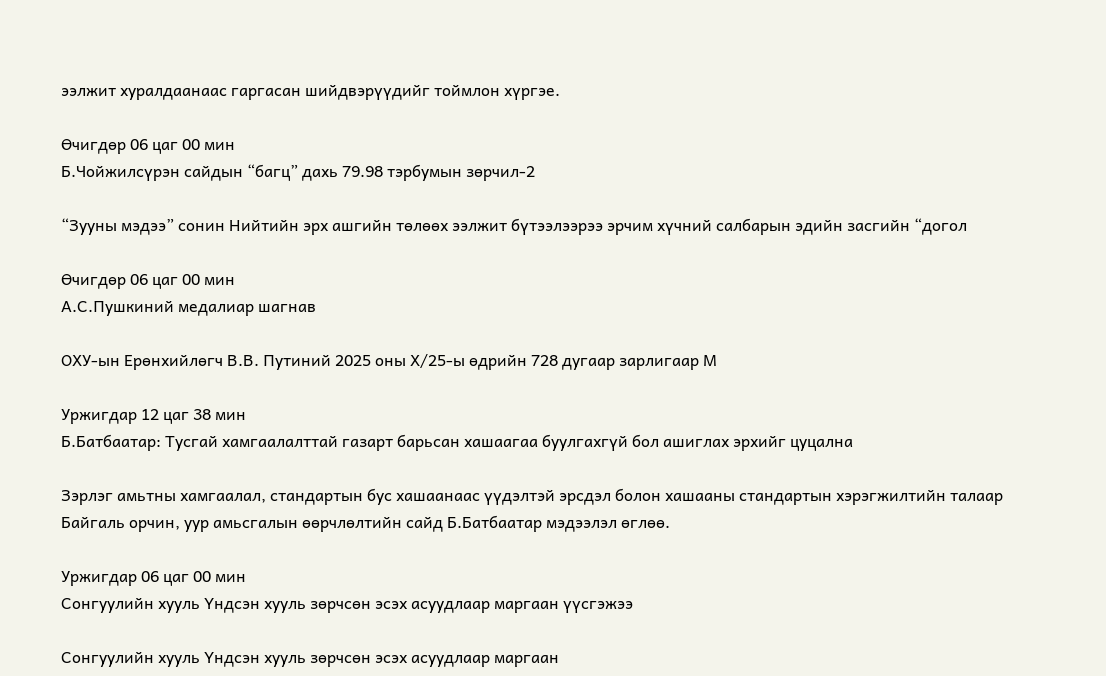ээлжит хуралдаанаас гаргасан шийдвэрүүдийг тоймлон хүргэе.

Өчигдөр 06 цаг 00 мин
Б.Чойжилсүрэн сайдын “багц” дахь 79.98 тэрбумын зөрчил-2

“Зууны мэдээ” сонин Нийтийн эрх ашгийн төлөөх ээлжит бүтээлээрээ эрчим хүчний салбарын эдийн засгийн “догол

Өчигдөр 06 цаг 00 мин
А.С.Пушкиний медалиар шагнав

ОХУ-ын Ерөнхийлөгч В.В. Путиний 2025 оны Х/25-ы өдрийн 728 дугаар зарлигаар М

Уржигдар 12 цаг 38 мин
Б.Батбаатар: Тусгай хамгаалалттай газарт барьсан хашаагаа буулгахгүй бол ашиглах эрхийг цуцална

Зэрлэг амьтны хамгаалал, стандартын бус хашаанаас үүдэлтэй эрсдэл болон хашааны стандартын хэрэгжилтийн талаар Байгаль орчин, уур амьсгалын өөрчлөлтийн сайд Б.Батбаатар мэдээлэл өглөө.

Уржигдар 06 цаг 00 мин
Сонгуулийн хууль Үндсэн хууль зөрчсөн эсэх асуудлаар маргаан үүсгэжээ

Сонгуулийн хууль Үндсэн хууль зөрчсөн эсэх асуудлаар маргаан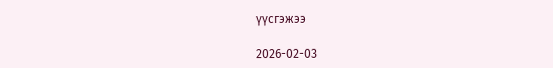үүсгэжээ

2026-02-03